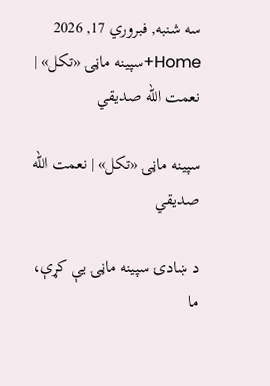سه شنبه, فبروري 17, 2026
Home+سپینه ماڼۍ «تکل» | نعمت الله صدیقي

سپینه ماڼۍ «تکل» | نعمت الله صدیقي

د ښادۍ سپینه ماڼۍ یې کړې، ما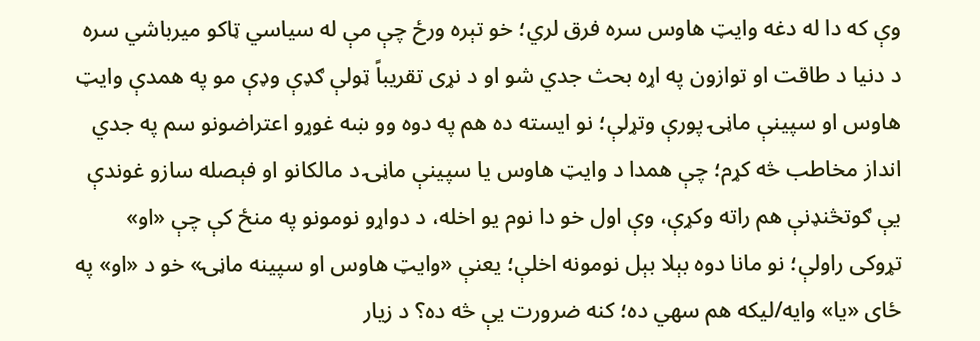وې که دا له دغه وایټ هاوس سره فرق لري؛ خو تېره ورځ چې مې له سیاسي ټاکو میرباشي سره د دنیا د طاقت او توازون په اړه بحث جدي شو او د نړی تقریباً ټولې ګډې وډې مو په همدې وایټ هاوس او سپينې ماڼۍ پورې وتړلې؛ نو ایسته ده هم په دوه وو ښه غوړو اعتراضونو سم په جدي انداز مخاطب څه کړم؛ چې همدا د وایټ هاوس يا سپینې ماڼۍ د مالکانو او فېصله سازو غوندې یې ګوتڅنډنې هم راته وکړې، وې اول خو دا نوم یو اخله، د دواړو نومونو په منځ کې چې «او» تړوکی راولې؛ نو مانا دوه بېلا بېل نومونه اخلې؛ یعنې «وایټ هاوس او سپینه ماڼۍ» خو د «او» په ځای «یا» وایه/لیکه هم سهي ده؛ کنه ضرورت یې څه ده؟ د زیار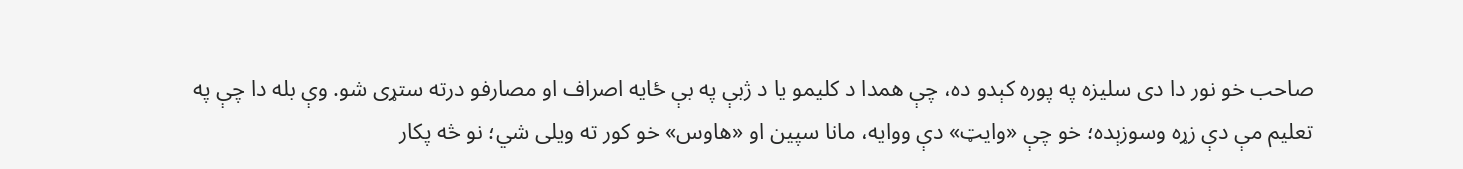صاحب خو نور دا دی سلیزه په پوره کېدو ده، چې همدا د کلیمو یا د ژبې په بې ځایه اصراف او مصارفو درته ستړی شو. وې بله دا چې په تعلیم مې دې زړه وسوزېده؛ خو چې «وایټ» دې ووایه، مانا سپین او «هاوس» خو کور ته ویلی شي؛ نو څه پکار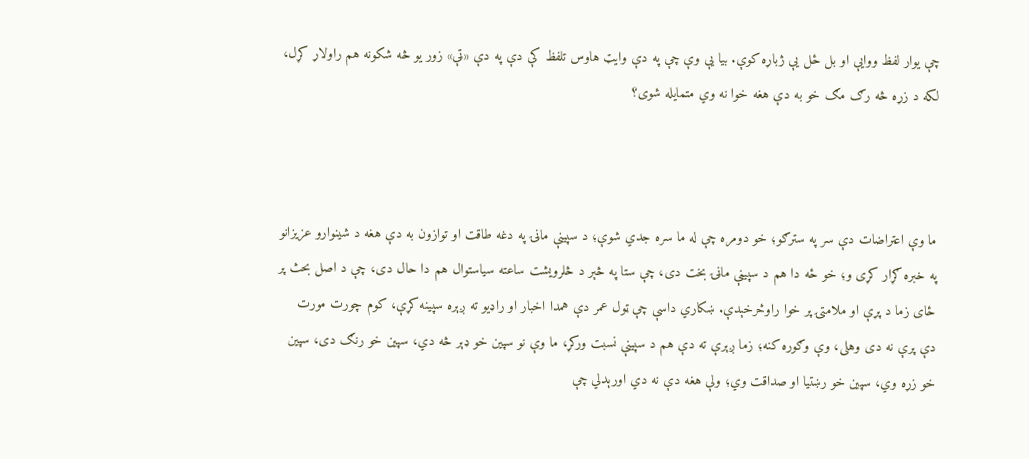چې یوار لفظ ووایې او بل ځل یې ژباړه کوې. بیا یې وې چې په دې وایټ هاوس تلفظ کې دې په دې «ټې» زور یو څه شکونه هم راولاړ کړل، لکه د زړه څه رګ مګ خو به دې هغه خوا نه وي متمایله شوی؟



ما وې اعتراضات دې سر په سترګو؛ خو دومره چې له ما سره جدي شوې؛ د سپینې ماڼۍ په دغه طاقت او توازون به دې هغه د شینوارو عزیزانو په خبره ګړار کړی و؛ خو ځه دا هم د سپیڼې ماڼۍ بخت دی، چې ستا په څېر د څلرویشت ساعته سیاستوال هم دا حال دی، چې د اصل بحث پر ځای زما د پړې او ملامتۍ پر خوا راوڅرخېدې. ښکاري داسې چې ټول عمر دې همدا اخبار او راډیو ته ږېره سپینه کړې، کوم چورت مورت دې پرې نه دی وهلی، وې وګوره کنه؛ زما ږېرې ته دې هم د سپینې نسبت ورکړ، ما وې نو سپین خو ډېر څه دي، سپین خو رنګ دی، سپین خو زړه وي، سپین خو رښتیا او صداقت وي؛ ولې هغه دې نه دي اورېدلي چې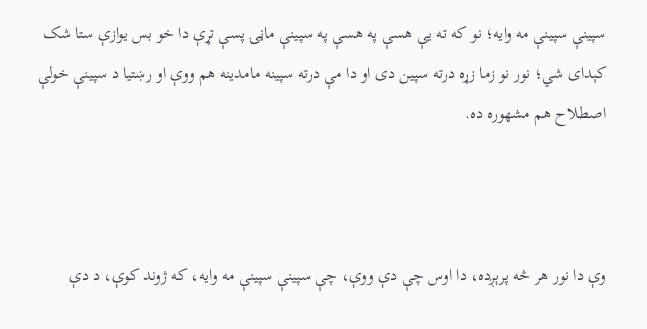سپینې سپینې مه وایه؛ نو که ته یې هسې په هسې په سپینې ماڼۍ پسې تړې دا خو بس یوازې ستا شک کېدای شي؛ نور نو زما زړه درته سپین دی او دا مې درته سپینه مامدینه هم ووې او رښتیا د سپینې خولې اصطلاح هم مشهوره ده.



وې دا نور هر څه پرېږده، دا اوس چې دې ووې، چې سپینې سپینې مه وایه، که ژوند کوې، د دې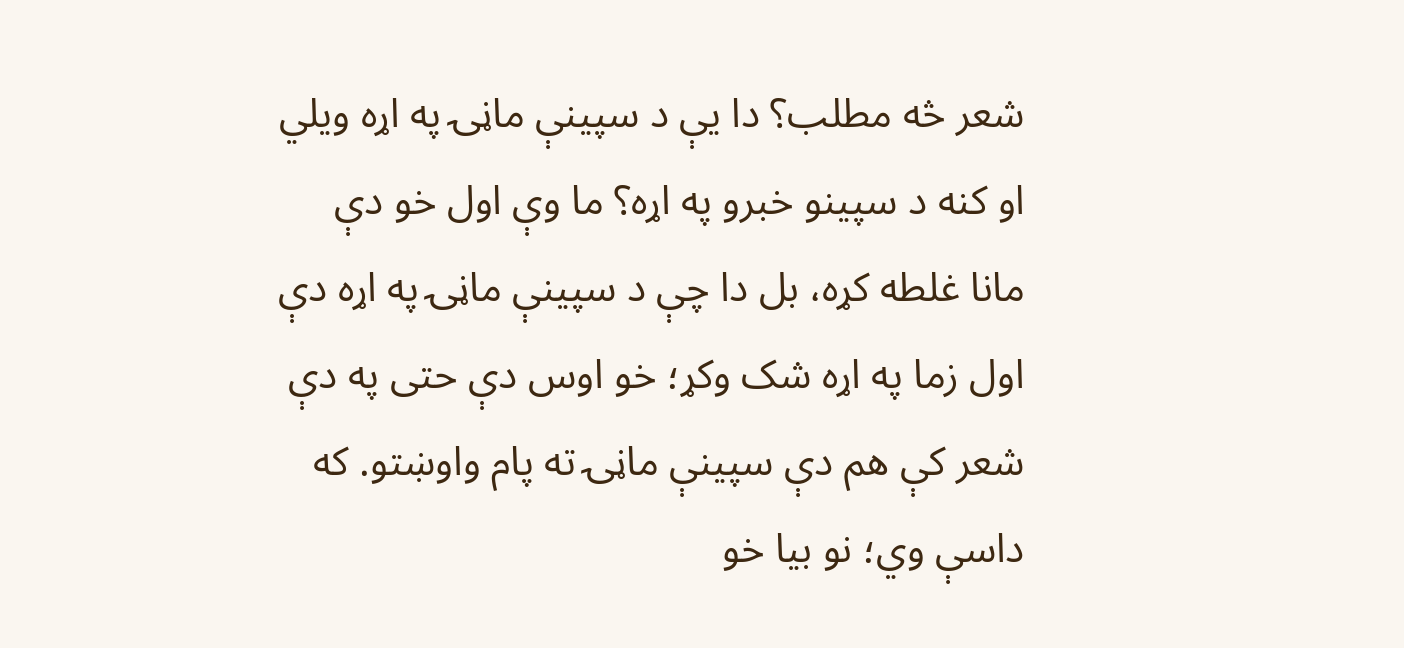شعر څه مطلب؟ دا یې د سپینې ماڼۍ په اړه ویلي او کنه د سپینو خبرو په اړه؟ ما وې اول خو دې مانا غلطه کړه، بل دا چې د سپینې ماڼۍ په اړه دې اول زما په اړه شک وکړ؛ خو اوس دې حتی په دې شعر کې هم دې سپینې ماڼۍ ته پام واوښتو. که داسې وي؛ نو بیا خو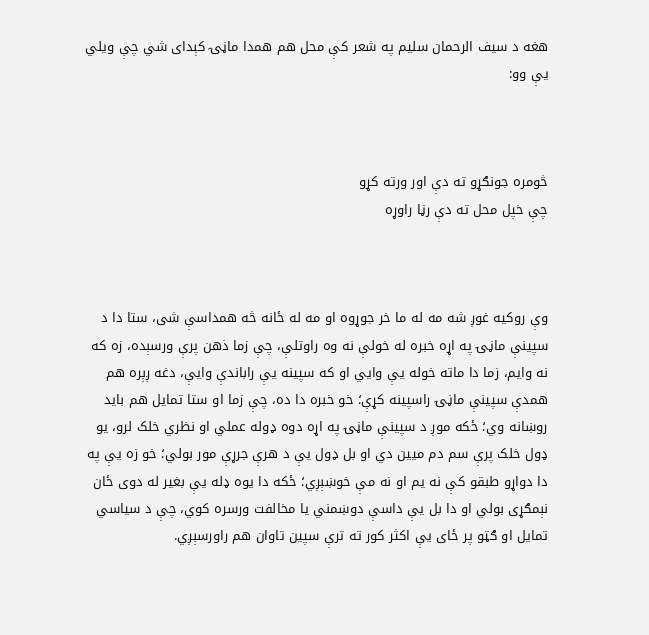هغه د سیف الرحمان سلیم په شعر کې محل هم همدا ماڼۍ کېدای شي چې ویلي یې وو:



څومره جونګړو ته دې اور ورته کړو
چې خپل محل ته دې رڼا راوړه



وې روکیه غوږ شه مه له ما خر جوړوه او مه له ځانه څه همداسې شی، ستا دا د سپینې ماڼۍ په اړه خبره له خولې نه وه راوتلې، چې زما ذهن پرې ورسېده، زه که نه وایم، زما دا ماته خوله یې وایي او که سپینه یې راباندې وایې، دغه ږېره هم همدې سپینې ماڼۍ راسپینه کړې؛ خو خبره دا ده، چې زما او ستا تمایل هم باید روښانه وي؛ ځکه موږ د سپینې ماڼۍ په اړه دوه ډوله عملي او نظري خلک لرو، یو ډول خلک پرې سم دم میین دي او بل ډول یې د هرې جرړې مور بولي؛ خو زه یې په دا دواړو طبقو کې نه یم او نه مې خوښېږي؛ ځکه دا یوه ډله یې بغیر له دوی ځان نېمګړی بولي او دا بل یې داسې دوښمني یا مخالفت ورسره کوي، چې د سیاسي تمایل او ګټو پر ځای یې اکثر کور ته ترې سپین تاوان هم راورسېږي.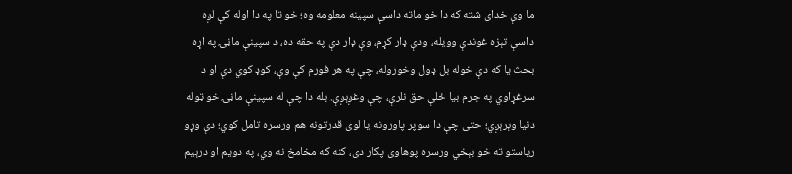ما وې خدای شته که دا خو ماته داسې سپینه معلومه وه؛ خو تا په دا اوله کې لږه داسې تېزه غوندې وویله، ودې ډار کړم، وې ډار دې په حقه ده، د سپینې ماڼۍ په اړه بحث یا که دې خوله بل ډول وخوروله، چې په هر فورم کې وې، کوډ کوي دې او د سرغړاوي په جرم بیا ځلې حق نلرې، چې وغږېږې. بله دا چې له سپینې ماڼۍ خو ټوله دنیا وېرېږي؛ حتی چې دا سوپر پاورونه یا لوی قدرتونه هم ورسره تامل کوي؛ دې وړو ریاستو ته خو بېخي ورسره پوهاوی پکار دی، کنه که مخامخ نه وي، په دویم او درېیم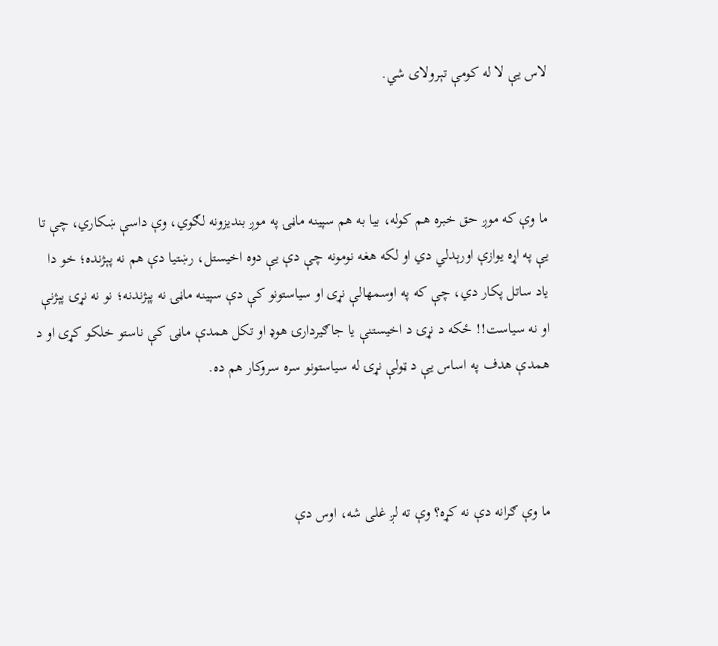لاس یې لا له کومې تېرولای شي.



ما وې که موږ حق خبره هم کوله، بیا به هم سپینه ماڼۍ په موږ بندیزونه لګوي، وې داسې ښکاري، چې تا یې په اړه یوازې اورېدلي دي او لکه هغه نومونه چې دې یې دوه اخیستل، رښتیا دې هم نه پېژنده؛ خو دا یاد ساتل پکار دي، چې که په اوسمهالې نړی او سیاستونو کې دې سپینه ماڼۍ نه پېژندنه؛ نو نه نړۍ پېژنې او نه سیاست!! ځکه د نړۍ د اخیستنې یا جاګیردارۍ هوډ او تکل همدې ماڼۍ کې ناستو خلکو کړی او د همدې هدف په اساس یې د ټولې نړۍ له سیاستونو سره سروکار هم ده.



ما وې ګرانه دې نه کړه؟ وې ته لږ غلی شه، اوس دې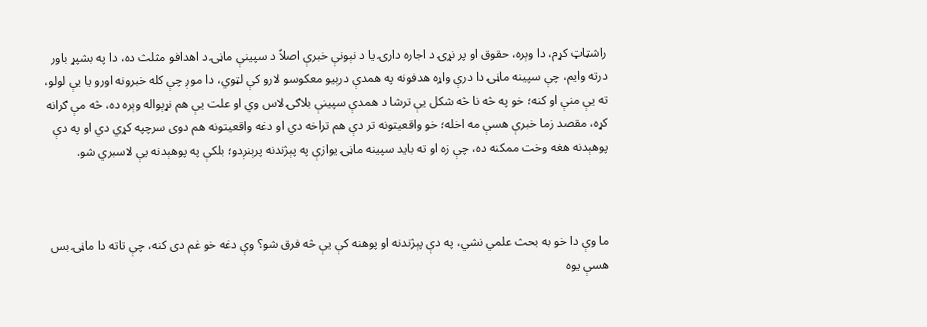راشټاټ کړم، دا وېره، حقوق او پر نړۍ د اجاره دارۍ یا د نېونې خبرې اصلاً د سپینې ماڼۍ د اهدافو مثلث ده، دا په بشپړ باور درته وایم، چې سپینه ماڼۍ دا درې واړه هدفونه په همدې درېیو معکوسو لارو کې لټوي، دا موږ چې کله خبرونه اورو یا یې لولو، ته یې منې او کنه؛ خو په څه نا څه شکل یې ترشا د همدې سپینې بلاګۍ لاس وي او علت یې هم نړېواله وېره ده، څه مې ګرانه کړه، مقصد زما خبرې هسې مه اخله؛ خو واقعیتونه تر دې هم تراخه دي او دغه واقعیتونه هم دوی سرچپه کړي دي او په دې پوهېدنه هغه وخت ممکنه ده، چې زه او ته باید سپینه ماڼۍ یوازې په پېژندنه پرېنږدو؛ بلکې په پوهېدنه یې لاسبري شو.



ما وې دا خو به بحث علمي نشي، په دې پېژندنه او پوهنه کې یې څه فرق شو؟ وې دغه خو غم دی کنه، چې تاته دا ماڼۍ بس هسې یوه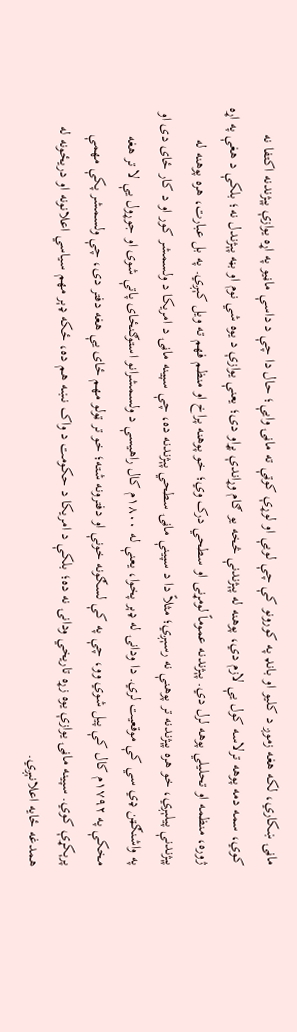ماڼۍ ښکاري، لکه هغه زموږ د کلیو او بانډ په کورونو کې چې لویې او لوړې کوټې ته ماڼۍ وایې؛ حال دا چې د داسې ماڼیو په اړه یوازې پېژندنه اکتفا نه کوي، سمه دمه پوهه ترلاسه کول یې لازم دي، پوهنه له پېژندنې څخه یو ګام وړاندې پړاو دی؛ یعنې یوازې د یوه شي نوم او بڼه پېژندل نه؛ بلکې د هغې په اړه ژوره، منظمه او تحلیلي پوهه لرل دي. پېژندنه عموماً لومړنی او سطحي درک وي؛ خو پوهنه پراخ او منظم فهم ته ویل کېږي. په بل عبارت، هره پوهنه له پېژندنې پیلېږي، خو هره پېژندنه تر پوهنې نه رسېږي؛ مثلاً دا د سپینې ماڼۍ سطحي پېژندنه ده، چې سپینه ماڼۍ د امریکا د ولسمشر کور او د کار ځای دی او په واشنګټن ډي سي کې موقعیت لري. دا ودانۍ له ډېر پخوا، یعنې له ۱۸۰۰م کال راهیسې د ولسمشرانو استوګنځای پاتې شوی او جوړول یې لا تر هغه مخکې په ۱۷۹۲م کال کې پیل شوي وو، چې په کې لسګونه خونې او دفترونه شته؛ خو تر ټولو مهم ځای یې هغه دفتر دی، چې ولسمشر پکې مهمې پرېکړې کوي. سپینه ماڼۍ یوازې یوه زړه تاریخي ودانۍ نه ده؛ بلکې د امریکا د حکومت د واک نښه هم ده، ځکه ډېر مهم سیاسي اعلانونه او دریځونه له همدغه ځایه اعلانېږي.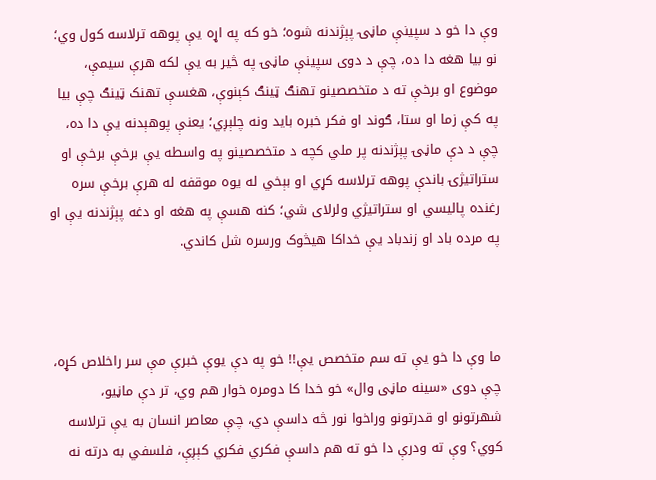وې دا خو د سپینې ماڼۍ پېژندنه شوه؛ خو که په اړه یې پوهه ترلاسه کول وي؛ نو بیا هغه دا ده، چې د دوی سپینې ماڼۍ په څیر به یې لکه هرې سیمې، موضوع او برخې ته د متخصصینو تهنګ ټینګ کېنوې، هغسې تهنک ټینګ چې بیا په کې زما او ستا، ګوند او فکر خبره باید ونه چلېږي؛ یعنې پوهېدنه یې دا ده، چې د دې ماڼۍ پېژندنه پر ملي کچه د متخصصینو په واسطه یې برخې برخې او ستراتیژۍ باندې پوهه ترلاسه کړي او بېخي له یوه موقفه له هرې برخې سره رغنده پالیسي او ستراتیژي ولرلای شي؛ کنه هسې په هغه او دغه پېژندنه یې او په مرده باد او زندباد یې خداکا هیڅوک ورسره شل کاندي.



ما وې دا خو یې ته سم متخصص یې!! خو په دې یوې خبرې مې سر راخلاص کړه، چې دوی «سينه ماڼی وال» خو خدا کا دومره خوار هم وي، تر دې ماڼیو، شهرتونو او قدرتونو وراخوا نور څه داسې دي، چې معاصر انسان به یې ترلاسه کوي؟ وې ته ودرې دا خو ته هم داسې فکري فکري کېږې، فلسفي به درته نه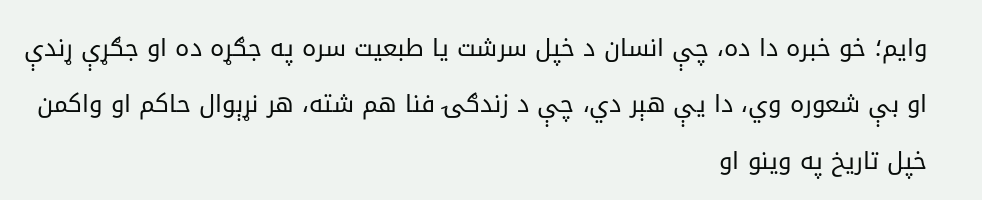وایم؛ خو خبره دا ده، چې انسان د خپل سرشت یا طبعیت سره په جګړه ده او جګړې ړندې او بې شعوره وي، دا یې هېر دي، چې د زندګۍ فنا هم شته، هر نړېوال حاکم او واکمن خپل تاریخ په وینو او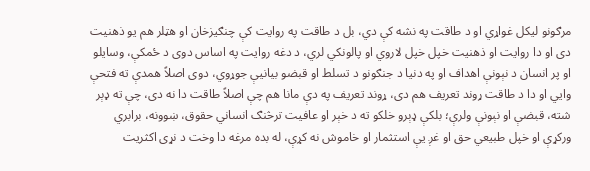مرګونو لیکل غواړي او د طاقت په نشه کې دي، بل د طاقت په روایت کې چنګیزخان او هټلر هم یو ذهنیت دی او دا روایت او ذهنیت خپل خپل لاروي او پالونکي لري، د دغه روایت په اساس دوی د ځمکې، وسایلو او پر انسان د نېونې اهداف او په دنیا د جنګونو د تسلط او قبضو بیانیې جوړوي، دوی اصلاً همدې ته فتحې وایي او دا د طاقت ړوند تعریف هم دی، ړوند تعریف په دې مانا هم چې اصلاً طاقت دا نه دی، چې ته ډېر شته، قبضې او نېونې ولرې؛ بلکې ډېرو خلکو ته د خېر او عافیت ترڅنګ انساني حقوق، ښوونه، برابري ورکړې او خپل طبیعي حق او غږ یې استثمار او خاموش نه کړې، له بده مرغه دا وخت د نړی اکثریت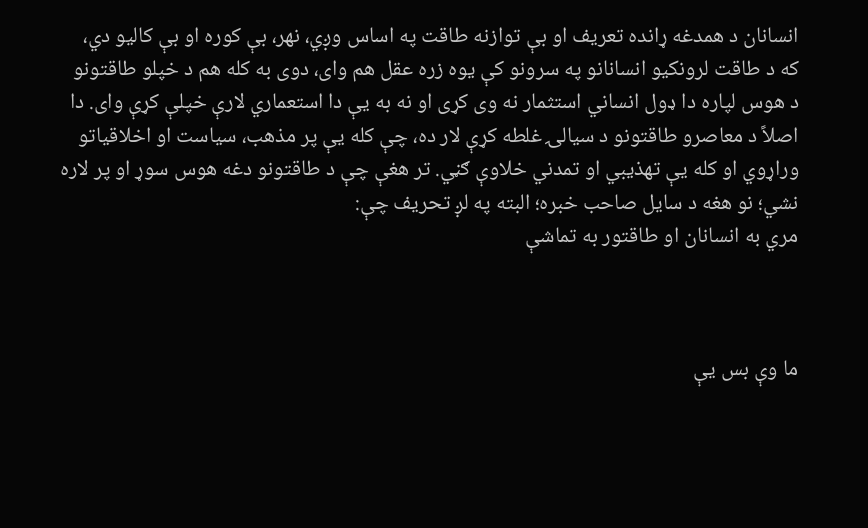انسانان د همدغه ړانده تعریف او بې توازنه طاقت په اساس وږي، نهر، بې کوره او بې کالیو دي، که د طاقت لرونکیو انسانانو په سرونو کې یوه زره عقل هم وای، دوی به کله هم د خپلو طاقتونو د هوس لپاره دا ډول انساني استثمار نه وی کړی او نه به یې دا استعماري لارې خپلې کړې وای. دا اصلاً د معاصرو طاقتونو د سیالۍ غلطه کړې لار ده، چې کله یې پر مذهب، سیاست او اخلاقیاتو وراړوي او کله یې تهذیبي او تمدني خلاوې ګڼي. تر هغې چې د طاقتونو دغه هوس سوړ او پر لاره نشي؛ نو هغه د سایل صاحب خبره؛ البته په لږ تحریف چې:
مري به انسانان او طاقتور به تماشې



ما وې بس یې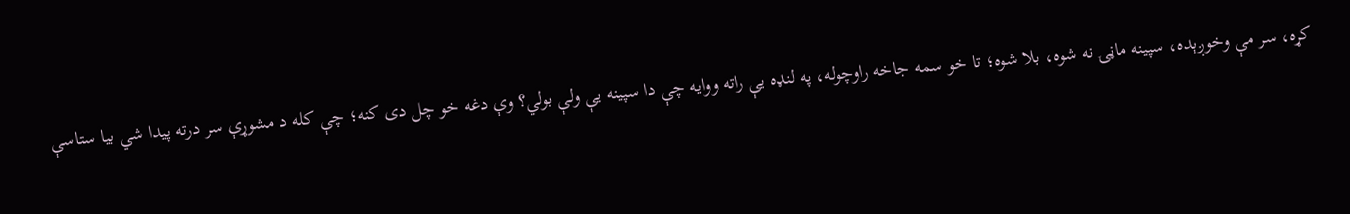کړه، سر مې وخوږېده، سپینه ماڼۍ نه شوه، بلا شوه؛ تا خو سمه جاخه راوچوله، په لنډه یې راته ووایه چې دا سپینه یې ولې بولي؟ وې دغه خو چل دی کنه؛ چې کله د مشوړې سر درته پیدا شي بیا ستاسې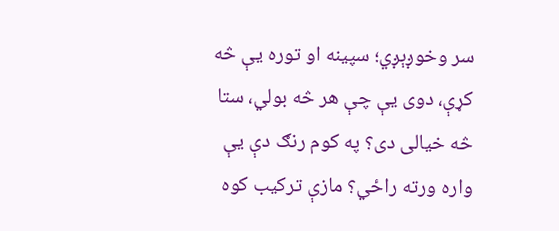سر وخوږېږي؛ سپینه او توره یې څه کړې، دوی یې چې هر څه بولي، ستا څه خیالی دی؟ په کوم رنګ دې یې واره ورته راځي؟ مازې ترکیب کوه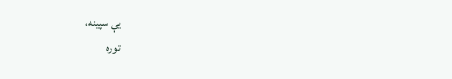یې سپینه،
توره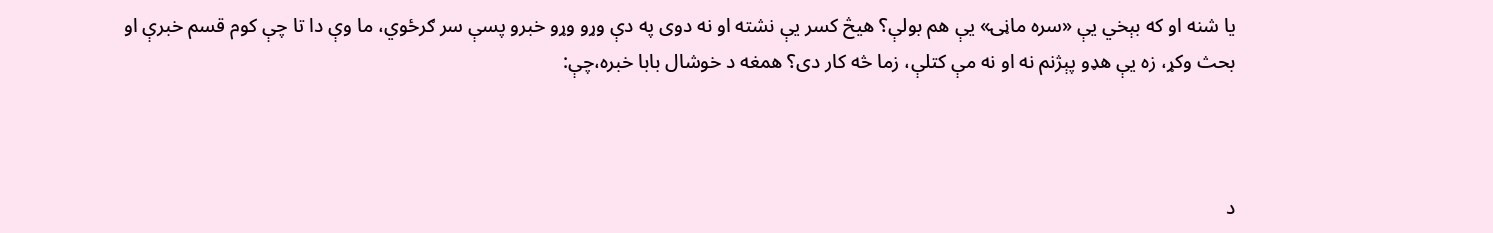یا شنه او که بېخي یې «سره ماڼۍ» یې هم بولې؟ هیڅ کسر یې نشته او نه دوی په دې وړو وړو خبرو پسې سر ګرځوي، ما وې دا تا چې کوم قسم خبرې او بحث وکړ، زه یې هډو پېژنم نه او نه مې کتلې، زما څه کار دی؟ همغه د خوشال بابا خبره،چې:



د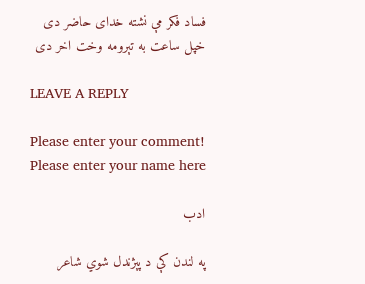فساد فکر مې نشته خدای حاضر دی
خپل ساعت به تېرومه وخت اخر دی

LEAVE A REPLY

Please enter your comment!
Please enter your name here

ادب

په لندن کې د پېژندل شوي شاعر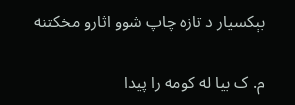بېکسیار د تازه چاپ شوو اثارو مخکتنه

م. ک بيا له كومه را پيدا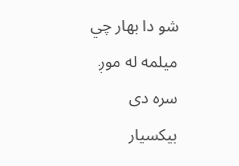شو دا بهار چي ميلمه له موږ سره دى بيكسيار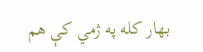بهار كله په ژمي كې هم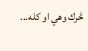څرك وهي او کله...